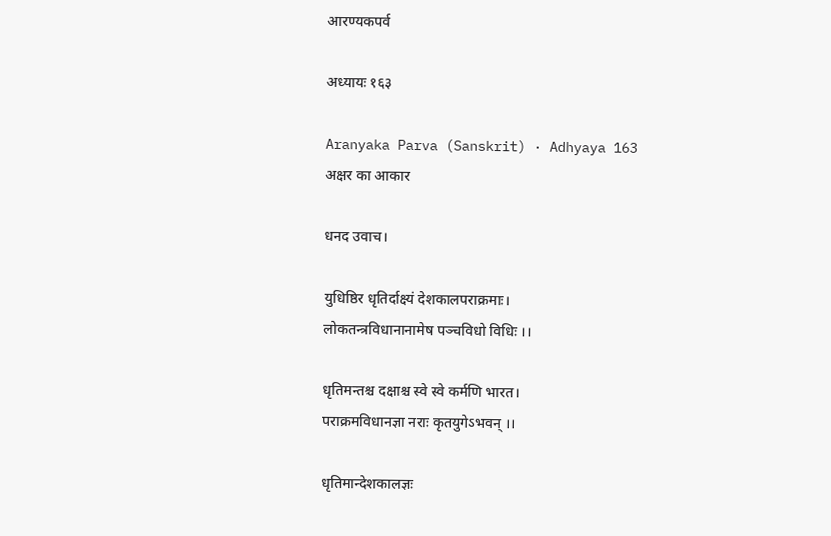आरण्यकपर्व

अध्यायः १६३

Aranyaka Parva (Sanskrit) · Adhyaya 163
अक्षर का आकार

धनद उवाच।

युधिष्ठिर धृतिर्दाक्ष्यं देशकालपराक्रमाः।
लोकतन्त्रविधानानामेष पञ्चविधो विधिः ।।

धृतिमन्तश्च दक्षाश्च स्वे स्वे कर्मणि भारत।
पराक्रमविधानज्ञा नराः कृतयुगेऽभवन् ।।

धृतिमान्देशकालज्ञः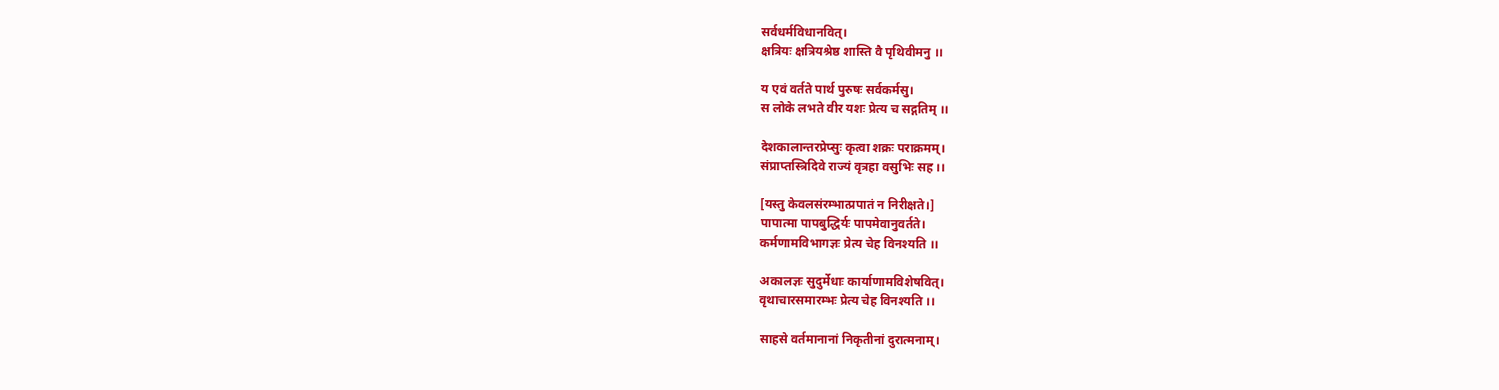सर्वधर्मविधानवित्।
क्षत्रियः क्षत्रियश्रेष्ठ शास्ति वै पृथिवीमनु ।।

य एवं वर्तते पार्थ पुरुषः सर्वकर्मसु।
स लोके लभते वीर यशः प्रेत्य च सद्गतिम् ।।

देशकालान्तरप्रेप्सुः कृत्वा शक्रः पराक्रमम्।
संप्राप्तस्त्रिदिवे राज्यं वृत्रहा वसुभिः सह ।।

[यस्तु केवलसंरम्भात्प्रपातं न निरीक्षते।]
पापात्मा पापबुद्धिर्यः पापमेवानुवर्तते।
कर्मणामविभागज्ञः प्रेत्य चेह विनश्यति ।।

अकालज्ञः सुदुर्मेधाः कार्याणामविशेषवित्।
वृथाचारसमारम्भः प्रेत्य चेह विनश्यति ।।

साहसे वर्तमानानां निकृतीनां दुरात्मनाम्।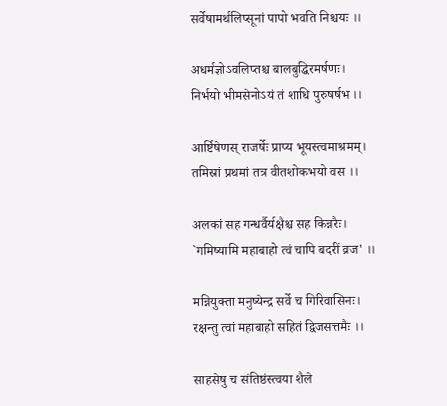सर्वेषामर्थलिप्सूनां पापो भवति निश्चयः ।।

अधर्मज्ञोऽवलिप्तश्च बालबुद्धिरमर्षणः।
निर्भयो भीमसेनोऽयं तं शाधि पुरुषर्षभ ।।

आर्ष्टिषेणस् राजर्षेः प्राप्य भूयस्त्वमाश्रमम्।
तमिस्रां प्रथमां तत्र वीतशोकभयो वस ।।

अलकां सह गन्धर्वैर्यक्षैश्च सह किन्नरैः।
`गमिष्यामि महाबाहो त्वं चापि बदरीं व्रज' ।।

मन्नियुक्ता मनुष्येन्द्र सर्वे च गिरिवासिनः।
रक्षन्तु त्वां महाबाहो सहितं द्विजसत्तमैः ।।

साहसेषु च संतिष्ठंस्त्वया शैले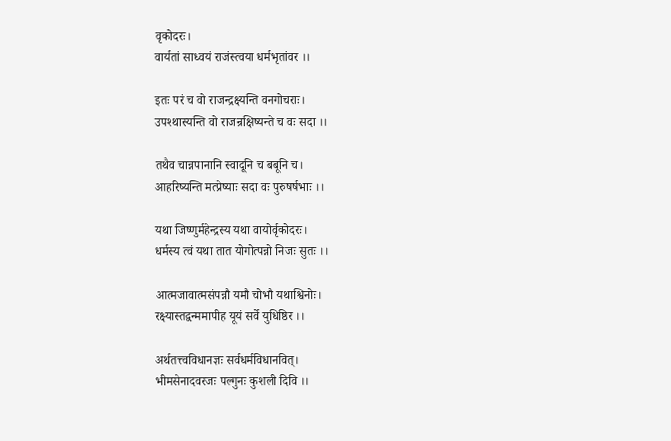वृकोदरः।
वार्यतां साध्वयं राजंस्त्वया धर्मभृतांवर ।।

इतः परं च वो राजन्द्रक्ष्यन्ति वनगोचराः।
उपश्थास्यन्ति वो राजन्रक्षिष्यन्ते च वः सदा ।।

तथैव चान्नपानानि स्वादूनि च बबूनि च।
आहरिष्यन्ति मत्प्रेष्याः सदा वः पुरुषर्षभाः ।।

यथा जिष्णुर्महेन्द्रस्य यथा वायोर्वृकोदरः।
धर्मस्य त्वं यथा तात योगोत्पन्नो निजः सुतः ।।

आत्मजावात्मसंपन्नौ यमौ चोभौ यथाश्विनोः।
रक्ष्यास्तद्वन्ममापीह यूयं सर्वे युधिष्ठिर ।।

अर्थतत्त्वविधानज्ञः सर्वधर्मविधानवित्।
भीमसेनादवरजः पल्गुनः कुशली दिवि ।।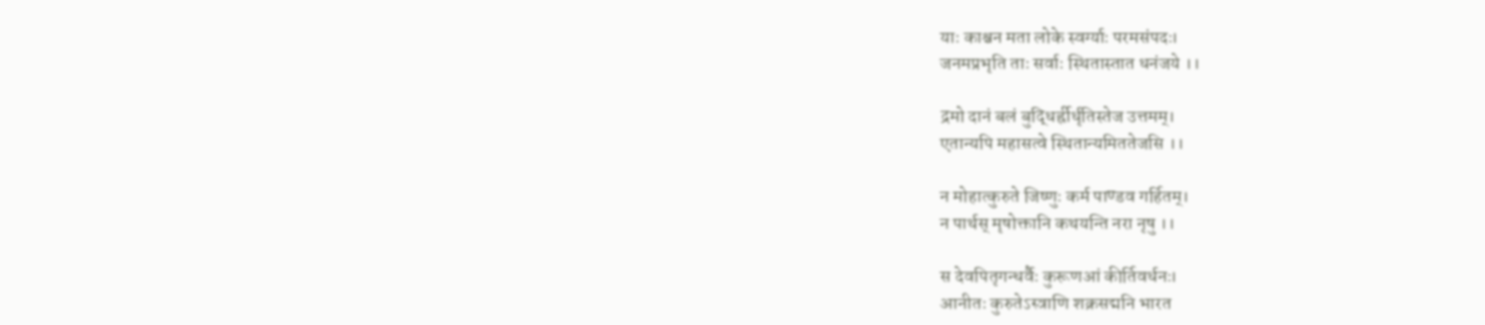याः काश्चन मता लोके स्वर्ग्याः परमसंपदः।
जनमप्रभृति ताः सर्वाः स्थितास्तात धनंजये ।।

द्रमो दानं बलं बुद्धिर्ह्रीर्धृतिस्तेज उत्तमम्।
एतान्यपि महासत्वे स्थितान्यमिततेजसि ।।

न मोहात्कुरुते जिष्णुः कर्म पाण्डव गर्हितम्।
न पार्थस् मृषोक्तानि कथयन्ति नरा नृषु ।।

स देवपितृगन्धर्वैः कुरूणआं कीर्तिवर्धनः।
आनीतः कुरुतेऽस्त्राणि शक्रसद्मनि भारत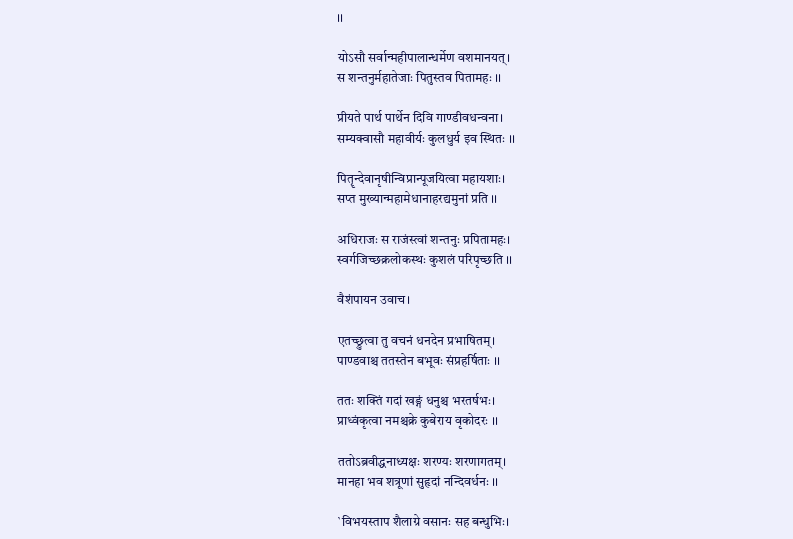।।

योऽसौ सर्वान्महीपालान्धर्मेण वशमानयत्।
स शन्तनुर्महातेजाः पितुस्तव पितामहः ।।

प्रीयते पार्थ पार्थेन दिवि गाण्डीवधन्वना।
सम्यक्वासौ महावीर्यः कुलधुर्य इव स्थितः ।।

पितॄन्देवानृषीन्विप्रान्पूजयित्वा महायशाः।
सप्त मुख्यान्महामेधानाहरद्यमुनां प्रति ।।

अधिराजः स राजंस्त्वां शन्तनुः प्रपितामहः।
स्वर्गजिच्छक्रलोकस्थः कुशलं परिपृच्छति ।।

वैशंपायन उवाच।

एतच्छ्रुत्वा तु वचनं धनदेन प्रभाषितम्।
पाण्डवाश्च ततस्तेन बभूवः संप्रहर्षिताः ।।

ततः शक्तिं गदां खङ्गं धनुश्च भरतर्षभः।
प्राध्वंकृत्वा नमश्चक्रे कुबेराय वृकोदरः ।।

ततोऽब्रवीद्धनाध्यक्षः शरण्यः शरणागतम्।
मानहा भव शत्रूणां सुहृदां नन्दिवर्धनः ।।

`विभयस्ताप शैलाग्रे वसानः सह बन्धुभिः।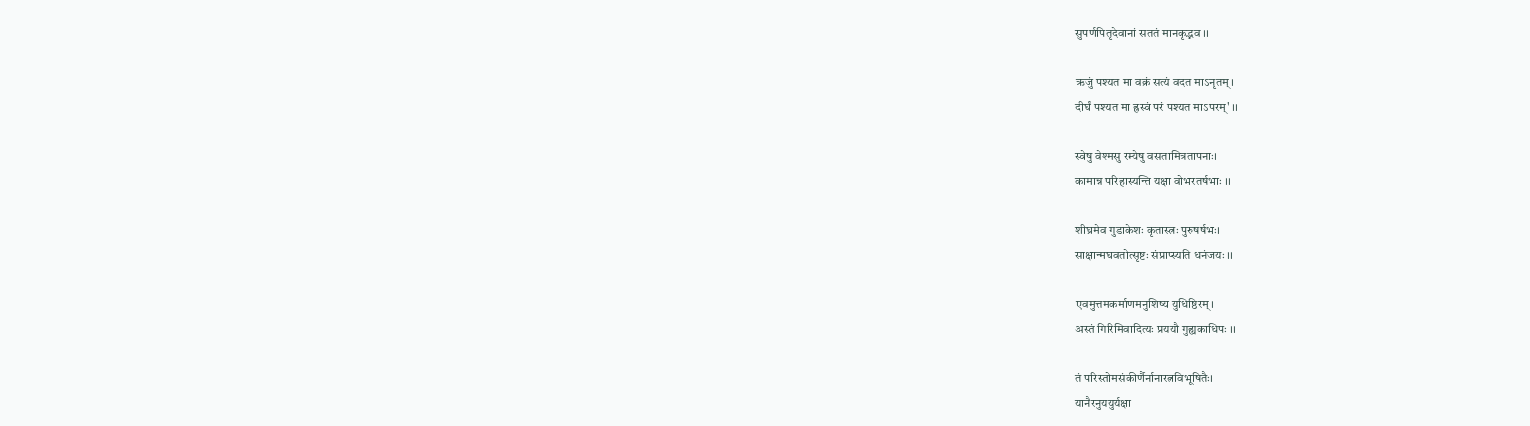सुपर्णपितृदेवानां सततं मानकृद्भव ।।

ऋजुं पश्यत मा वक्रं सत्यं वदत माऽनृतम्।
दीर्घं पश्यत मा ह्रस्वं परं पश्यत माऽपरम्' ।।

स्वेषु वेश्मसु रम्येषु वसतामित्रतापनाः।
कामान्न परिहास्यन्ति यक्षा वोभरतर्षभाः ।।

शीघ्रमेव गुडाकेशः कृतास्त्रः पुरुषर्षभः।
साक्षान्मघवतोत्सृष्टः संप्राप्स्यति धनंजयः ।।

एवमुत्तमकर्माणमनुशिष्य युधिष्ठिरम्।
अस्तं गिरिमिवादित्यः प्रययौ गुह्यकाधिपः ।।

तं परिस्तोमसंकीर्णैर्नानारत्नविभूषितैः।
यानैरनुययुर्यक्षा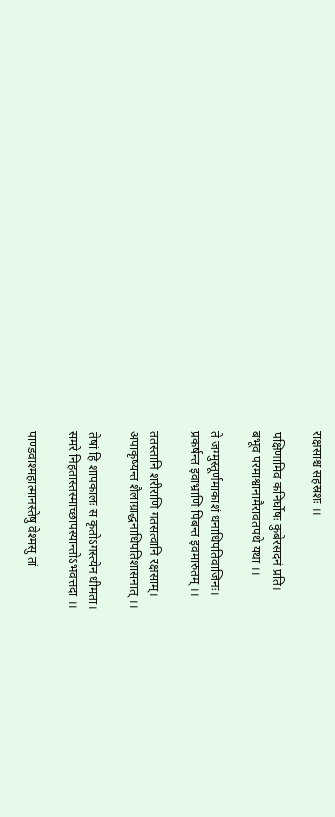राक्षसाश्च सहस्रशः ।।

पक्षिणामिव कनिर्घोषः कुबेरसदनं प्रति।
बभूव परमाश्वानामैरावतपथे यथा ।।

ते जग्मुस्तूर्णमाकाशं धनाधिपतिवाजिनः।
प्रकर्षन्त इवाभ्राणि पिबन्त इवमारुतम् ।।

ततस्तानि शरीराणि गतसत्वानि रक्षसाम्।
अपाकृष्यन्त शैलाग्राद्धनाधिपतिशासनात् ।।

तेषां हि शापकालः स कृतोऽगस्त्येन धीमता।
समरे निहतास्तस्माच्छापस्यान्तोऽभवत्तदा ।।

पाण्डवाश्महात्मानस्तेषु वेश्मसु तां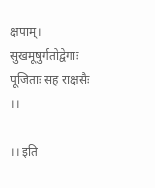क्षपाम्।
सुखमूषुर्गतोद्वेगाः पूजिताः सह राक्षसैः ।।

।। इति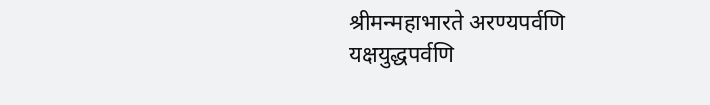श्रीमन्महाभारते अरण्यपर्वणि
यक्षयुद्धपर्वणि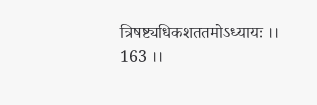त्रिषष्ट्यधिकशततमोऽध्यायः ।। 163 ।।